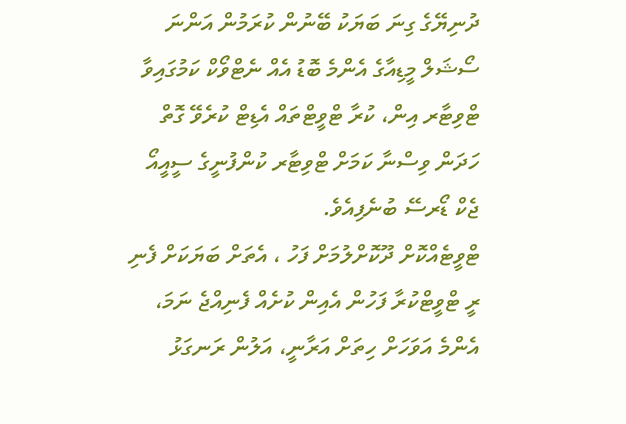ދުނިޔޭގެ ގިނަ ބަޔަކު ބޭނުން ކުރަމުން އަންނަ ސޯޝަލް މީޑިއާގެ އެންމެ ބޮޑު އެއް ނެޓްވޯކް ކަމުގައިވާ ޓްވިޓާރ އިން، ކުރާ ޓްވީޓްތައް އެޑިޓް ކުރެވޭ ގޮތް ހަދަން ވިސްނާ ކަމަށް ޓްވިޓާރ ކުންފުނީގެ ސީއީއޯ ޖެކް ޑޯރސޭ ބުނެފިއެވެ.
ޓްވީޓެއްކޮށް ދޫކޮށްލުމަށް ފަހު ، އެތަށް ބަޔަކަށް ފެނި ރީ ޓްވީޓްކުރާ ފަހުން އެއިން ކުށެއް ފެނިއްޖެ ނަމަ، އެންމެ އަވަހަށް ހިތަށް އަރާނީ، އަލުން ރަނގަޅު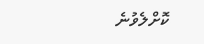ކޮށްލެވުނެ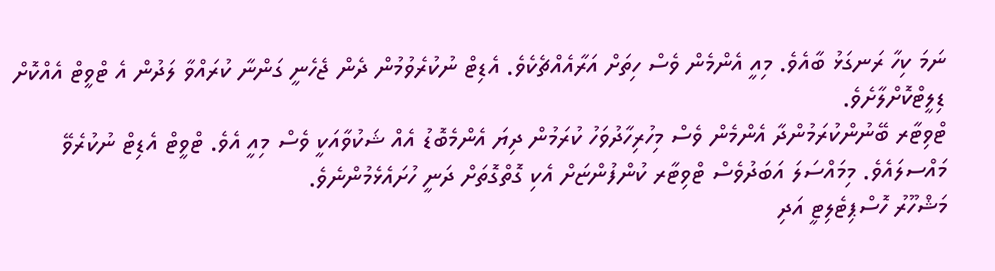ނަމަ ކިހާ ރަނގަޅު ބާއެވެ. މިއީ އެންމެން ވެސް ހިތަށް އަރާއެއްޗެކެވެ. އެޑިޓް ނުކުރެވުމުން ދެން ޖެހެނީ ގަންނާ ކުރައްވާ ލަދުން އެ ޓްވީޓް އެއްކޮށް ޑިލީޓްކޮށްލާށެވެ.
ޓްވިޓާރ ބޭނުންކުރަމުންދާ އެންމެން ވެސް މިހުރިހާދުވަހު ކުރަމުން ދިޔަ އެންމެބޮޑު އެއް ޝަކުވާއަކީ ވެސް މިއީ އެވެ. ޓްވީޓް އެޑިޓް ނުކުރެވޭ މައްސލައެވެ. މިމައްސަލަ އަބަދުވެސް ޓްވިޓާރ ކުންފުންޏަށް އެކި ގޮތްގޮތަށް ދަނީ ހުށައެޅެމުންނެވެ.
މަޝްހޫރު ހޮސްޕިޓެލިޓީ އަދި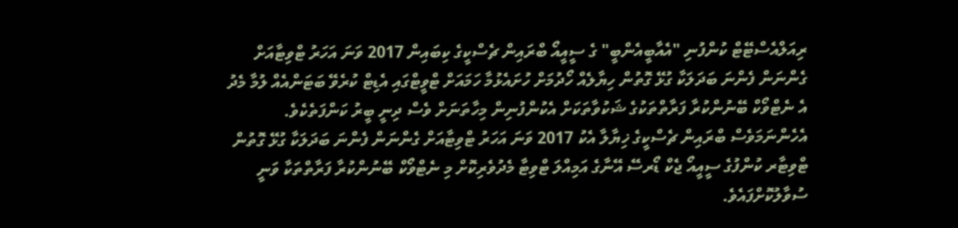ރިއަލްއެސްޓޭޓް ކުންފުނި "އެއާބީއެންބީ" ގެ ސީއީއޯ ބްރައިން ޗެސްކީގެ ކިބައިން 2017 ވަނަ އަހަރު ޓްވިޓާއަށް ގެންނަން ފެންނަ ބަދަލަކާ ގުޅޭ ގޮތުން ހިޔާލެއް ހޯދުމަށް ހުށައެޅުމާ ހަމައަށް ޓްވީޓްގައި އެޑިޓް ކުރެވޭ ބަޓަންއެއް ލުމާ މެދު އެ ނެޓްވޯކް ބޭނުންކުރާ ފަރާތްތަކުގެ ޝަކުވާތަކަށް އެކުންފުނިން މިހާތަނަށް ވެސް ދިނީ ބީރު ކަންފަތެކެވެ.
އެހެންނަމަވެސް ބްރައިން ޗެސްކީގެ ޚިޔާލާ އެކު 2017 ވަނަ އަހަރު ޓްވިޓާއަށް ގެންނަން ފެންނަ ބަދަލަކާ ގުޅޭ ގޮތުން ޓްވިޓާރ ކުންފުގެ ސީއީއޯ ޖެކް ޑޯރސޭ އޭނާގެ އަމިއްލަ ޓްވިޓާ މެދުވެރިކޮށް މި ނެޓްވޯކް ބޭނުންކުރާ ފަރާތްތަކާ ވަނީ ސުވާލުކޮށްފައެވެ.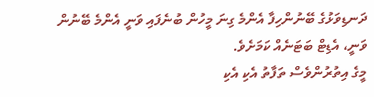ދަނޑިވަޅުގެ ބޭނުންހިފާ އެންމެ ގިނަ މީހުން ބުނެފައި ވަނީ އެންމެ ބޭނުން ވަނީ، އެޑިޓް ބަޓަނެއް ކަމަށެވެ.
މީގެ އިތުރުންވެސް ތަފާތު އެކި އެކި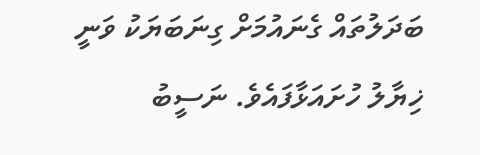ބަދަލުތައް ގެނައުމަށް ގިނަބަޔަކު ވަނީ ޚިޔާލު ހުށައަޅާފައެވެ. ނަސީބު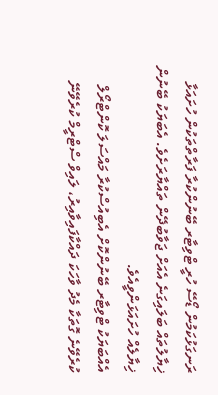ރަނގަޅުކަމުން ޑޯސޭ ހުރީ ޓްވިޓާރ ބޭނުންކުރާ ފަރާތްތަކުން ހުށައަޅާ ޚިޔާލުތައް ބަލައިގަނެ އެއަށް ޖަވާބުދޭން ތައްޔާރަށެވެ. އެބަޔަކު ބޭނުން ޚިޔާލެއް ހުށައަޅަންވީއެވެ.
އެއްބަޔަކު ޓްވިޓާރ ބޭނުންކޮށް އެބިއުސްކުރާ މައްސަލަ ކޮންޓްރޯލް ކުރެވޭނެ ގޮތަކާ މެދު ވާހަކަ ދައްކާފައިވާއިރު، ލައިވް ސްޓްރީމް ކުރެވޭނޭ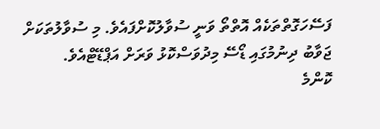ފަސޭހަގޮތްތަކެއް އޮތްތޯ ވަނީ ސުވާލުކޮށްފައެވެ. މި ސުވާލުތަކަށް ޖަވާބު ދިނުމުގައި ޑޯސޭ މިދުވަސްކޮޅު ވަރަށް އަޕްޑޭޓްއެވެ.
ކޮންމެ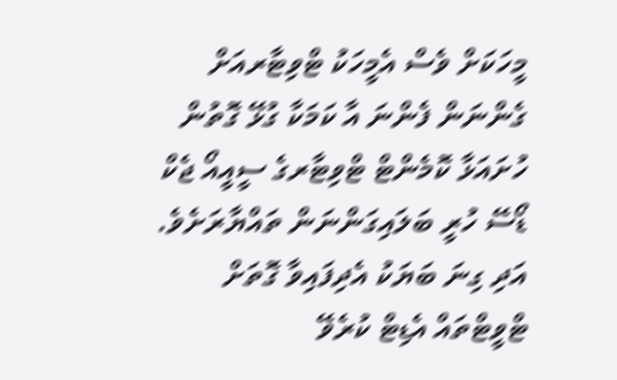މީހަކަށް ވެސް އެމީހަކު ޓްވިޓާރއަށް ގެންނަން ފެންނަ އާ ކަމަކާ ގުޅޭ ގޮތުން ހުށައަޅާ ކޮމެންޓް ޓްވިޓާރގެ ސީއީއޯ ޖެކް ޑޯސޭ ހުރީ ބަލައިގަންނަން ތައްޔާރަށެވެ. އަދި ގިނަ ބަޔަކު އެދިފައިވާ ގޮތަށް ޓްވީޓްތައް އެޑިޓް ކުރެވޭ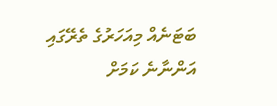ބަޓަނެއް މިއަހަރުގެ ތެރޭގައި އަންނާނެ ކަމަށް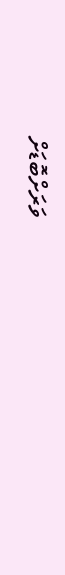ވަރަށްބޮޑަށް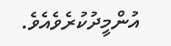އުންމީދުކުރެވެއެވެ.